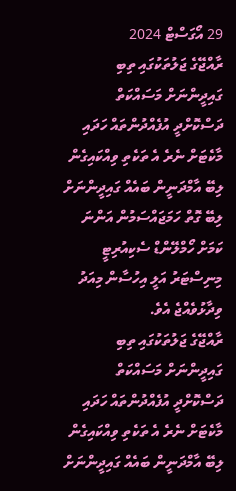29 އޯގަސްޓް 2024
ރާއްޖޭގެ ޖަލުތަކުގައި ތިބި ގައިދީންނަށް މަސައްކަތް ދަސްކޮށްދީ އުފެއްދުންތައް ހަދައި މާކެޓަށް ނެރެ އެ ތަކެތި ވިއްކައިގެން ލިބޭ އާމްދަނީން ބައެއް ގައިދީންނަށް ލިބޭ ގޮތް ހަމަޖައްސަމުން އަންނަ ކަމަށް ހޯމްލޭންޑް ސެކިއުރިޓީ މިނިސްޓަރު އަލީ އިހުސާން މިއަދު ވިދާޅުވެއްޖެ އެވެ.
ރާއްޖޭގެ ޖަލުތަކުގައި ތިބި ގައިދީންނަށް މަސައްކަތް ދަސްކޮށްދީ އުފެއްދުންތައް ހަދައި މާކެޓަށް ނެރެ އެ ތަކެތި ވިއްކައިގެން ލިބޭ އާމްދަނީން ބައެއް ގައިދީންނަށް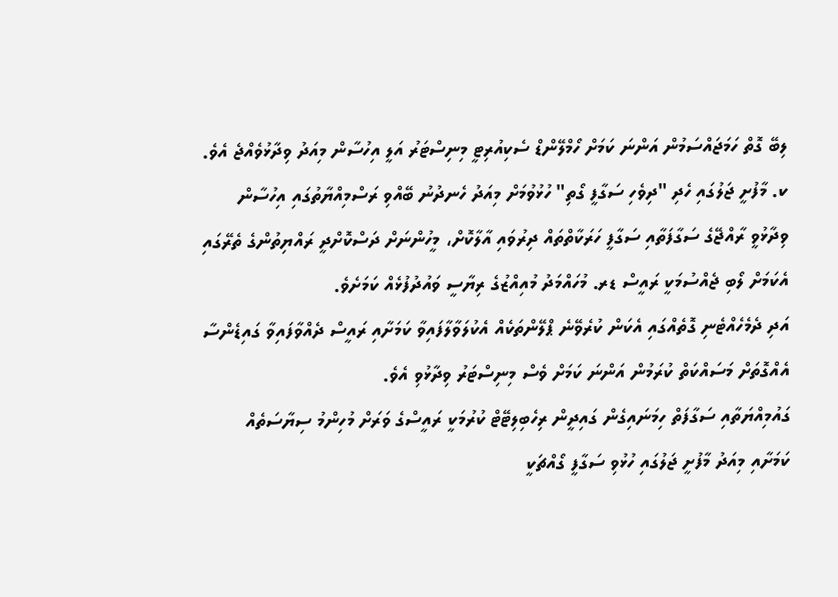ލިބޭ ގޮތް ހަމަޖައްސަމުން އަންނަ ކަމަށް ހޯމްލޭންޑް ސެކިއުރިޓީ މިނިސްޓަރު އަލީ އިހުސާން މިއަދު ވިދާޅުވެއްޖެ އެވެ.
ކ. މާފުށީ ޖަލުގައި ހެދި "ދިވެހި ސަގާފީ ގޯތި" ހުޅުވުމަށް މިއަދު ހެނދުނު ބޭއްވި ރަސްމިއްޔާތުގައި އިހުސާން ވިދާޅުވީ ރާއްޖޭގެ ސަގާފަތާއި ސަގާފީ ހަރަކާތްތައް ދިރުވައި އާލާކޮށް، މީހުންނަށް ދަސްކޮށްދީ ރައްޔިތުންގެ ތެރޭގައި އެކަމަށް ލޯބި ޖެއްސުމަކީ ރައީސް ޑރ. މުހައްމަދު މުއިއްޒުގެ ރިޔާސީ ވައުދުފުޅެއް ކަމަށެވެ.
އަދި ދެމެހެއްޓެނި ގޮތެއްގައި އެކަން ކުރެވޭނެ ޕްލޭންތަކެއް އެކުލަވާލާފައިވާ ކަމަށާއި ރައީސް ދެއްވާފައިވާ ގައިޑެންސާ އެއްގޮތަށް މަސައްކަތް ކުރަމުން އަންނަ ކަމަށް ވެސް މިނިސްޓަރު ވިދާޅުވި އެވެ.
ގައުމިއްޔަތާއި ސަގާފަތް ހިމަނައިގެން ގައިދީން ރިހެބިލިޓޭޓް ކުރުމަކީ ރައީސްގެ ވަރަށް މުހިންމު ސިޔާސަތެއް ކަމަށާއި މިއަދު މާފުށީ ޖަލުގައި ހުޅުވި ސަގާފީ ގޯއްޗަކީ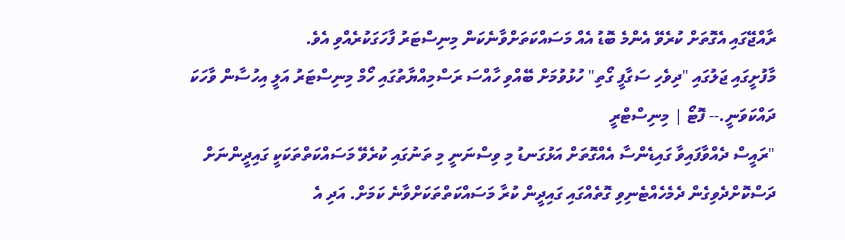ރާއްޖޭގައި އެގޮތަށް ކުރެވޭ އެންމެ ބޮޑު އެއް މަސައްކަތަށްވާނެކަން މިނިސްޓަރު ފާހަގަކުރެއްވި އެވެ.
މާފުށީގައި ޖަލުގައި "ދިވެހި ސަގާފީ ގޯތި" ހުޅުވުމަށް ބޭއްވި ހާއްސަ ރަސްމިއްޔާތުގައި ހޯމް މިނިސްޓަރު އަލީ އިހުސާން ވާހަކަ ދައްކަވަނީ.-- ފޮޓޯ | މިނިސްޓްރީ
"ރައީސް ދެއްވާފައިވާ ގައިޑެންސާ އެއްގޮތަށް އަޅުގަނޑު މި ވިސްނަނީ މި ތަނުގައި ކުރެވޭ މަސައްކަތްތަކަކީ ގައިދީންނަށް ދަސްކޮށްދެވިގެން ދެމެހެއްޓެނިވި ގޮތެއްގައި ގައިދީން ކުރާ މަސައްކަތްތަކަށްވާނެ ކަމަށް. އަދި އެ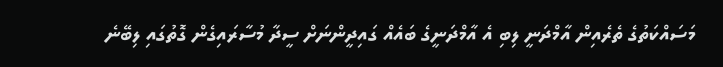މަސައްކަތުގެ ތެރެއިން އާމްދަނީ ލިބި އެ އާމްދަނީގެ ބައެއް ގައިދީންނަށް ސީދާ މުސާރައިގެން ގޮތުގައި ލިބޭނެ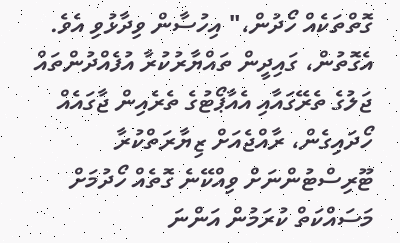ގޮތްތަކެއް ހޯދުން،" އިހުސާން ވިދާޅުވި އެވެ.
އެގޮތުން، ގައިދީން ތައްޔާރުކުރާ އުފެއްދުންތައް ޖަލުގެ ތެރޭގައާއި އެއާޕޯޓުގެ ތެރެއިން ޖާގައެއް ހޯދައިގެން، ރާއްޖެއަށް ޒިޔާރަތްކުރާ ޓޫރިސްޓުންނަށް ވިއްކޭނެ ގޮތެއް ހޯދުމަށް މަސައްކަތް ކުރަމުން އަންނަ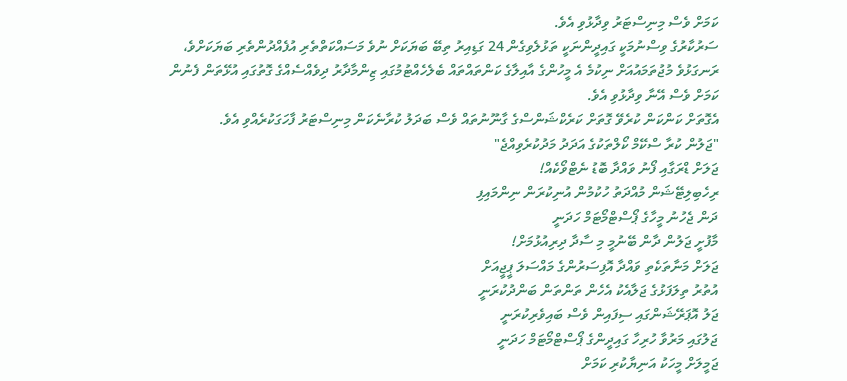ކަމަށް ވެސް މިނިސްޓަރު ވިދާޅުވި އެވެ.
ސަރުކާރުގެ ވިސްނުމަކީ ގައިދީންނަކީ ތަޅުލެވިގެން 24 ގަޑިއިރު ތިބޭ ބަޔަކަށް ނުވެ މަސައްކަތްތެރި އުފެއްދުންތެރި ބަޔަކަށްވެ، ރަނގަޅުވެ މުޖުތަމައުއަށް ނިކުމެ އެ މީހުންގެ އާއިލާގެ ކަންތައްތައް ބެލެހެއްޓުމުގައި ޒިންމާދާރު ދިވެއްސެއްގެ ގޮތުގައި އުޅޭތަން ފެނުން ކަމަށް ވެސް އޭނާ ވިދާޅުވި އެވެ.
އެގޮތަށް ކަންކަން ކުރެވޭ ގޮތަށް ކަރެކްޝަންސްގެ ގާނޫނުތައް ވެސް ބަދަލު ކުރާނެކަން މިނިސްޓަރު ފާހަގަކުރެއްވި އެވެ.
"ޖަލުން ކުރާ ސްކޭމް ކޯލްތަކުގެ އަދަދު މަދުކުރެވިއްޖެ"
ޖަލަށް ޑްރަގާއި ފޯނު ވައްދާ ބޮޑު ނެޓްވޯކެއް!
ރިހެބިލިޓޭޝަން މުއްދަތު ހުކުމުން އުނިކުރަން ނިންމައިފި
ދަން ޖެހުނު މީހާގެ ޕޯސްޓްމޯޓަމް ހަދަނީ
މާފުށީ ޖަލުން ދާން ބޭނުމީ މި ސާދާ ދިރިއުޅުމަށް!
ޖަލަށް މަނާތަކެތި ވައްދާ އޮފިސަރުންގެ މައްސަލަ ޕީޖީއަށް
އުތުރު ތިލަފަޅުގެ ޖަލާއެކު އެހެން ތަންތަން ބަންދުކުރަނީ
ޖަލު އޮޕަރޭޝަންގައި ސިފައިން ވެސް ބައިވެރިކުރަނީ
ޖަލުގައި މަރުވާ ހުރިހާ ގައިދީންގެ ޕޯސްޓްމޯޓަމް ހަދަނީ
ޖަމީލަށް މީހަކު އަނިޔާކުރި ކަމަށް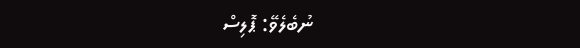ނުބެލެވޭ: ޕޮލިސް